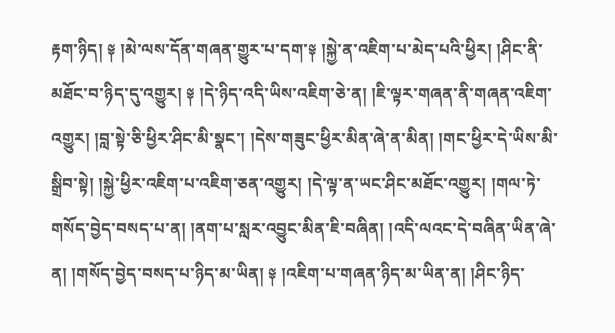རྟག་ཉིད། ༈ །མེ་ལས་དོན་གཞན་གྱུར་པ་དག་༈ །སྐྱེ་ན་འཇིག་པ་མེད་པའི་ཕྱིར། །ཤིང་ནི་མཐོང་བ་ཉིད་དུ་འགྱུར། ༈ །དེ་ཉིད་འདི་ཡིས་འཇིག་ཅེ་ན། །ཇི་ལྟར་གཞན་ནི་གཞན་འཇིག་འགྱུར། །བླ་སྟེ་ཅི་ཕྱིར་ཤིང་མི་སྣང་། །དེས་གཟུང་ཕྱིར་མིན་ཞེ་ན་མིན། །གང་ཕྱིར་དེ་ཡིས་མི་སྒྲིབ་སྟེ། །སྐྱེ་ཕྱིར་འཇིག་པ་འཇིག་ཅན་འགྱུར། །དེ་ལྟ་ན་ཡང་ཤིང་མཐོང་འགྱུར། །གལ་ཏེ་གསོད་བྱེད་བསད་པ་ན། །ནག་པ་སླར་འབྱུང་མིན་ཇི་བཞིན། །འདི་ལའང་དེ་བཞིན་ཡིན་ཞེ་ན། །གསོད་བྱེད་བསད་པ་ཉིད་མ་ཡིན། ༈ །འཇིག་པ་གཞན་ཉིད་མ་ཡིན་ན། །ཤིང་ཉིད་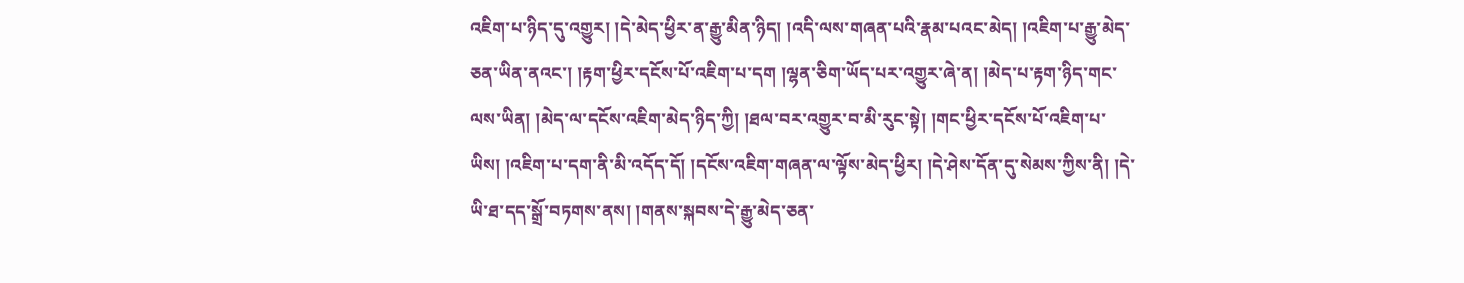འཇིག་པ་ཉིད་དུ་འགྱུར། །དེ་མེད་ཕྱིར་ན་རྒྱུ་མིན་ཉིད། །འདི་ལས་གཞན་པའི་རྣམ་པའང་མེད། །འཇིག་པ་རྒྱུ་མེད་ཅན་ཡིན་ནའང་། །རྟག་ཕྱིར་དངོས་པོ་འཇིག་པ་དག །ལྷན་ཅིག་ཡོད་པར་འགྱུར་ཞེ་ན། །མེད་པ་རྟག་ཉིད་གང་ལས་ཡིན། །མེད་ལ་དངོས་འཇིག་མེད་ཉིད་ཀྱི། །ཐལ་བར་འགྱུར་བ་མི་རུང་སྟེ། །གང་ཕྱིར་དངོས་པོ་འཇིག་པ་ཡིས། །འཇིག་པ་དག་ནི་མི་འདོད་དོ། །དངོས་འཇིག་གཞན་ལ་ལྟོས་མེད་ཕྱིར། །དེ་ཤེས་དོན་དུ་སེམས་ཀྱིས་ནི། །དེ་ཡི་ཐ་དད་སྒྲོ་བཏགས་ནས། །གནས་སྐབས་དེ་རྒྱུ་མེད་ཅན་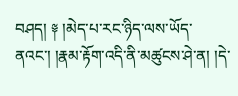བཤད། ༈ །མེད་པ་རང་ཉིད་ལས་ཡོད་ནའང་། །རྣམ་རྟོག་འདི་ནི་མཚུངས་ཤེ་ན། །དེ་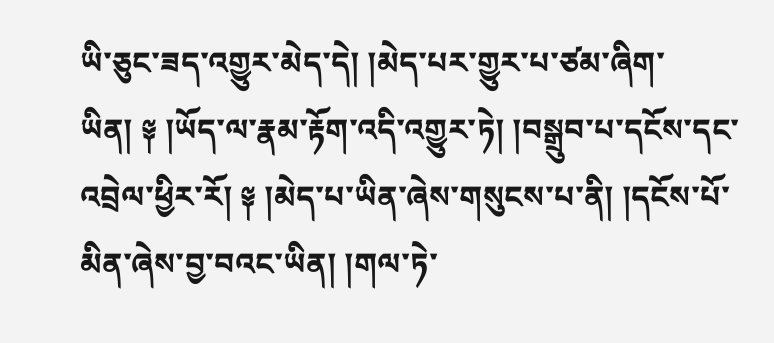ཡི་ཅུང་ཟད་འགྱུར་མེད་དེ། །མེད་པར་གྱུར་པ་ཙམ་ཞིག་ཡིན། ༈ །ཡོད་ལ་རྣམ་རྟོག་འདི་འགྱུར་ཏེ། །བསྒྲུབ་པ་དངོས་དང་འབྲེལ་ཕྱིར་རོ། ༈ །མེད་པ་ཡིན་ཞེས་གསུངས་པ་ནི། །དངོས་པོ་མིན་ཞེས་བྱ་བའང་ཡིན། །གལ་ཏེ་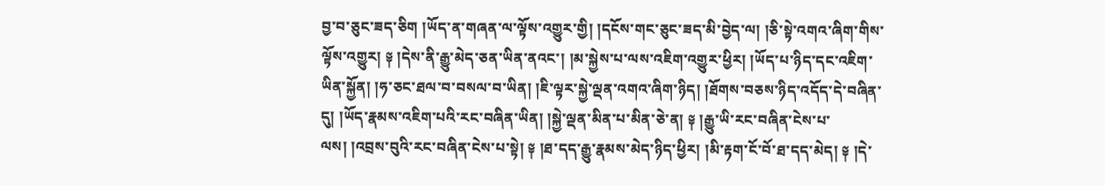བྱ་བ་ཅུང་ཟད་ཅིག །ཡོད་ན་གཞན་ལ་ལྟོས་འགྱུར་གྱི། །དངོས་གང་ཅུང་ཟད་མི་བྱེད་ལ། །ཅི་སྟེ་འགའ་ཞིག་གིས་ལྟོས་འགྱུར། ༈ །དེས་ནི་རྒྱུ་མེད་ཅན་ཡིན་ནའང་། །མ་སྐྱེས་པ་ལས་འཇིག་འགྱུར་ཕྱིར། །ཡོད་པ་ཉིད་དང་འཇིག་ཡིན་སྐྱོན། །ཧ་ཅང་ཐལ་བ་བསལ་བ་ཡིན། །ཇི་ལྟར་སྐྱེ་ལྡན་འགའ་ཞིག་ཉིད། །ཐོགས་བཅས་ཉིད་འདོད་དེ་བཞིན་དུ། །ཡོད་རྣམས་འཇིག་པའི་རང་བཞིན་ཡིན། །སྐྱེ་ལྡན་མིན་པ་མིན་ཅེ་ན། ༈ །རྒྱུ་ཡི་རང་བཞིན་ངེས་པ་ལས། །འབྲས་བུའི་རང་བཞིན་ངེས་པ་སྟེ། ༈ །ཐ་དད་རྒྱུ་རྣམས་མེད་ཉིད་ཕྱིར། །མི་རྟག་ངོ་བོ་ཐ་དད་མེད། ༈ །དེ་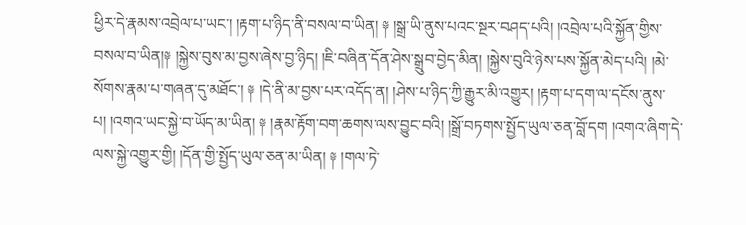ཕྱིར་དེ་རྣམས་འབྲེལ་པ་ཡང་། །རྟག་པ་ཉིད་ནི་བསལ་བ་ཡིན། ༈ །སྒྲ་ཡི་ནུས་པའང་སྔར་བཤད་པའི། །འབྲེལ་པའི་སྐྱོན་གྱིས་བསལ་བ་ཡིན།༈ །སྐྱེས་བུས་མ་བྱས་ཞེས་བྱ་ཉིད། །ཇི་བཞིན་དོན་ཤེས་སྒྲུབ་བྱེད་མིན། །སྐྱེས་བུའི་ཉེས་པས་སྐྱོན་མེད་པའི། །མེ་སོགས་རྣམ་པ་གཞན་དུ་མཐོང་། ༈ །དེ་ནི་མ་བྱས་པར་འདོད་ན། །ཤེས་པ་ཉིད་ཀྱི་རྒྱུར་མི་འགྱུར། །རྟག་པ་དག་ལ་དངོས་ནུས་པ། །འགའ་ཡང་སྐྱེ་བ་ཡོད་མ་ཡིན། ༈ །རྣམ་རྟོག་བག་ཆགས་ལས་བྱུང་བའི། །སྒྲོ་བཏགས་སྤྱོད་ཡུལ་ཅན་བློ་དག །འགའ་ཞིག་དེ་ལས་སྐྱེ་འགྱུར་གྱི། །དོན་གྱི་སྤྱོད་ཡུལ་ཅན་མ་ཡིན། ༈ །གལ་ཏེ་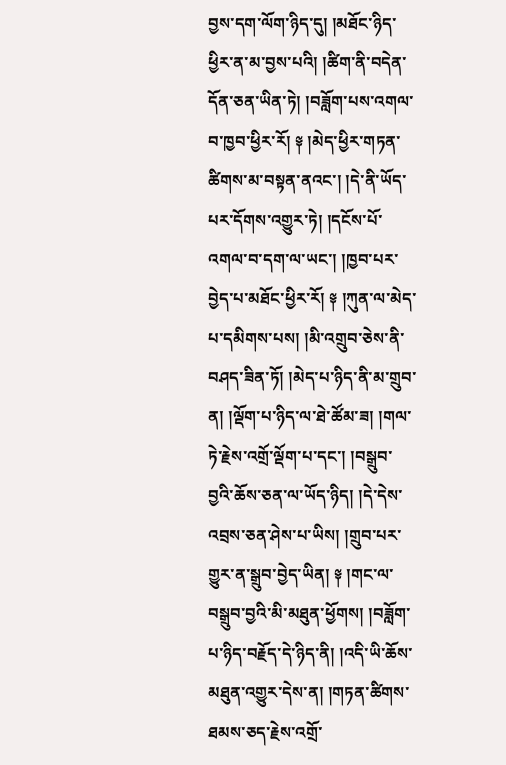བྱས་དག་ལོག་ཉིད་དུ། །མཐོང་ཉིད་ཕྱིར་ན་མ་བྱས་པའི། །ཚིག་ནི་བདེན་དོན་ཅན་ཡིན་ཏེ། །བཟློག་པས་འགལ་བ་ཁྱབ་ཕྱིར་རོ། ༈ །མེད་ཕྱིར་གཏན་ཚིགས་མ་བསྟན་ནའང་། །དེ་ནི་ཡོད་པར་དོགས་འགྱུར་ཏེ། །དངོས་པོ་འགལ་བ་དག་ལ་ཡང་། །ཁྱབ་པར་བྱེད་པ་མཐོང་ཕྱིར་རོ། ༈ །ཀུན་ལ་མེད་པ་དམིགས་པས། །མི་འགྲུབ་ཅེས་ནི་བཤད་ཟིན་ཏོ། །མེད་པ་ཉིད་ནི་མ་གྲུབ་ན། །ལྡོག་པ་ཉིད་ལ་ཐེ་ཚོམ་ཟ། །གལ་ཏེ་རྗེས་འགྲོ་ལྡོག་པ་དང་། །བསྒྲུབ་བྱའི་ཆོས་ཅན་ལ་ཡོད་ཉིད། །དེ་དེས་འབྲས་ཅན་ཤེས་པ་ཡིས། །གྲུབ་པར་གྱུར་ན་སྒྲུབ་བྱེད་ཡིན། ༈ །གང་ལ་བསྒྲུབ་བྱའི་མི་མཐུན་ཕྱོགས། །བཟློག་པ་ཉིད་བརྗོད་དེ་ཉིད་ནི། །འདི་ཡི་ཆོས་མཐུན་འགྱུར་དེས་ན། །གཏན་ཚིགས་ཐམས་ཅད་རྗེས་འགྲོ་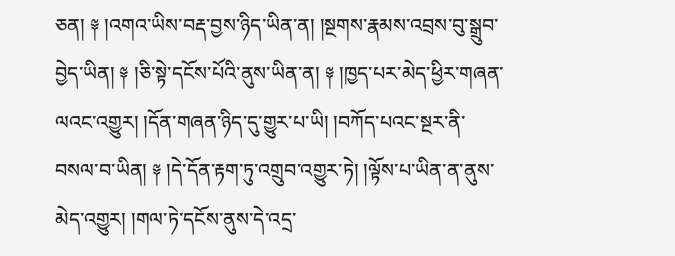ཅན། ༈ །འགའ་ཡིས་བརྡ་བྱས་ཉིད་ཡིན་ན། །སྔགས་རྣམས་འབྲས་བུ་སྒྲུབ་བྱེད་ཡིན། ༈ །ཅི་སྟེ་དངོས་པོའི་ནུས་ཡིན་ན། ༈ །ཁྱད་པར་མེད་ཕྱིར་གཞན་ལའང་འགྱུར། །དོན་གཞན་ཉིད་དུ་གྱུར་པ་ཡི། །བཀོད་པའང་སྔར་ནི་བསལ་བ་ཡིན། ༈ །དེ་དོན་རྟག་ཏུ་འགྲུབ་འགྱུར་ཏེ། །ལྟོས་པ་ཡིན་ན་ནུས་མེད་འགྱུར། །གལ་ཏེ་དངོས་ནུས་དེ་འདྲ་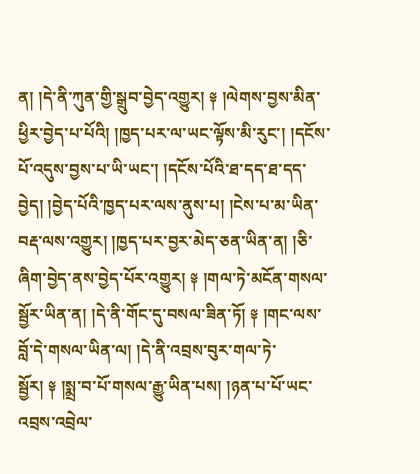ན། །དེ་ནི་ཀུན་གྱི་སྒྲུབ་བྱེད་འགྱུར། ༈ །ལེགས་བྱས་མིན་ཕྱིར་བྱེད་པ་པོའི། །ཁྱད་པར་ལ་ཡང་ལྟོས་མི་རུང་། །དངོས་པོ་འདུས་བྱས་པ་ཡི་ཡང་། །དངོས་པོའི་ཐ་དད་ཐ་དད་བྱེད། །བྱེད་པོའི་ཁྱད་པར་ལས་ནུས་པ། །ངེས་པ་མ་ཡིན་བརྡ་ལས་འགྱུར། །ཁྱད་པར་བྱར་མེད་ཅན་ཡིན་ན། །ཅི་ཞིག་བྱེད་ནས་བྱེད་པོར་འགྱུར། ༈ །གལ་ཏེ་མངོན་གསལ་སྦྱོར་ཡིན་ན། །དེ་ནི་གོང་དུ་བསལ་ཟིན་ཏོ། ༈ །གང་ལས་བློ་དེ་གསལ་ཡིན་ལ། །དེ་ནི་འབྲས་བུར་གལ་ཏེ་སྦྱོར། ༈ །སྨྲ་བ་པོ་གསལ་རྒྱུ་ཡིན་པས། །ཉན་པ་པོ་ཡང་འབྲས་འབྲེལ་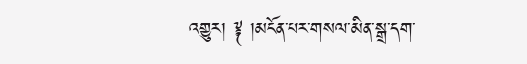འགྱུར། ༈ །མངོན་པར་གསལ་མིན་སྒྲ་དག་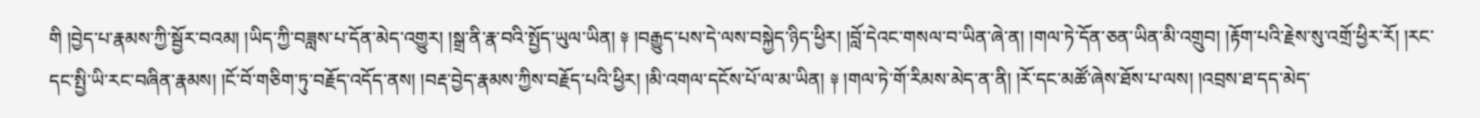གི །བྱེད་པ་རྣམས་ཀྱི་སྦྱོར་བའམ། །ཡིད་ཀྱི་བཟླས་པ་དོན་མེད་འགྱུར། །སྒྲ་ནི་རྣ་བའི་སྤྱོད་ཡུལ་ཡིན། ༈ །བརྒྱུད་པས་དེ་ལས་བསྐྱེད་ཉིད་ཕྱིར། །བློ་དེའང་གསལ་བ་ཡིན་ཞེ་ན། །གལ་ཏེ་དོན་ཅན་ཡིན་མི་འགྲུབ། །རྟོག་པའི་རྗེས་སུ་འགྲོ་ཕྱིར་རོ། །རང་དང་སྤྱི་ཡི་རང་བཞིན་རྣམས། །ངོ་བོ་གཅིག་ཏུ་བརྗོད་འདོད་ནས། །བརྡ་བྱེད་རྣམས་ཀྱིས་བརྗོད་པའི་ཕྱིར། །མི་འགལ་དངོས་པོ་ལ་མ་ཡིན། ༈ །གལ་ཏེ་གོ་རིམས་མེད་ན་ནི། །རོ་དང་མཚོ་ཞེས་ཐོས་པ་ལས། །འབྲས་ཐ་དད་མེད་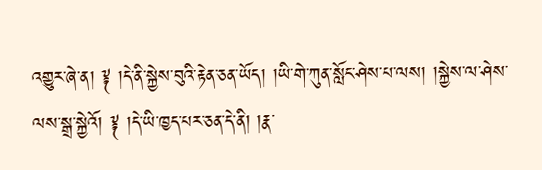འགྱུར་ཞེ་ན། ༈ །དེ་ནི་སྐྱེས་བུའི་རྟེན་ཅན་ཡོད། །ཡི་གེ་ཀུན་སློང་ཤེས་པ་ལས། །སྐྱེས་ལ་ཤེས་ལས་སྒྲ་སྐྱེའོ། ༈ །དེ་ཡི་ཁྱད་པར་ཅན་དེ་ནི། །རྣ་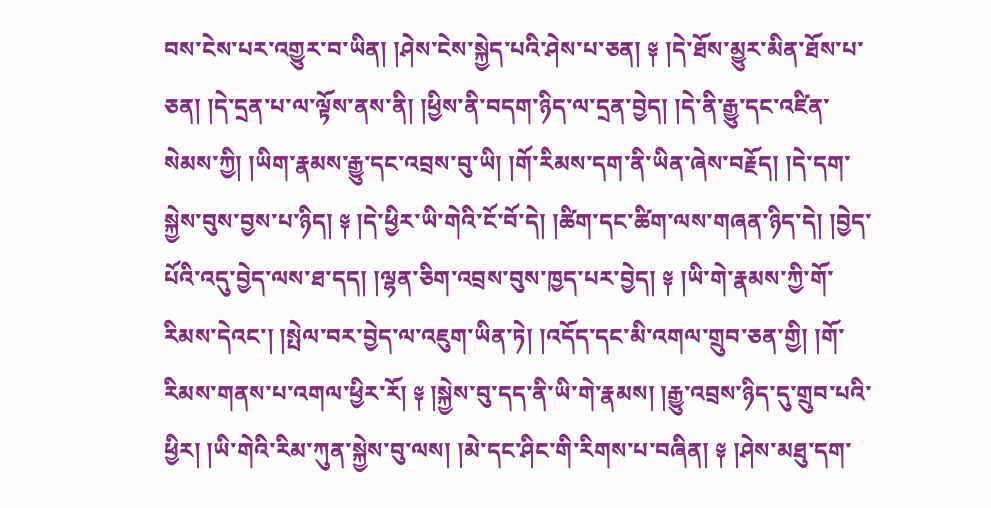བས་ངེས་པར་འགྱུར་བ་ཡིན། །ཤེས་ངེས་སྐྱེད་པའི་ཤེས་པ་ཅན། ༈ །དེ་ཐོས་མྱུར་མིན་ཐོས་པ་ཅན། །དེ་དྲན་པ་ལ་ལྟོས་ནས་ནི། །ཕྱིས་ནི་བདག་ཉིད་ལ་དྲན་བྱེད། །དེ་ནི་རྒྱུ་དང་འཛིན་སེམས་ཀྱི། །ཡིག་རྣམས་རྒྱུ་དང་འབྲས་བུ་ཡི། །གོ་རིམས་དག་ནི་ཡིན་ཞེས་བརྗོད། །དེ་དག་སྐྱེས་བུས་བྱས་པ་ཉིད། ༈ །དེ་ཕྱིར་ཡི་གེའི་ངོ་བོ་དེ། །ཚིག་དང་ཚིག་ལས་གཞན་ཉིད་དེ། །བྱེད་པོའི་འདུ་བྱེད་ལས་ཐ་དད། །ལྷན་ཅིག་འབྲས་བུས་ཁྱད་པར་བྱེད། ༈ །ཡི་གེ་རྣམས་ཀྱི་གོ་རིམས་དེའང་། །སྤེལ་བར་བྱེད་ལ་འཇུག་ཡིན་ཏེ། །འདོད་དང་མི་འགལ་གྲུབ་ཅན་གྱི། །གོ་རིམས་གནས་པ་འགལ་ཕྱིར་རོ། ༈ །སྐྱེས་བུ་དད་ནི་ཡི་གེ་རྣམས། །རྒྱུ་འབྲས་ཉིད་དུ་གྲུབ་པའི་ཕྱིར། །ཡི་གེའི་རིམ་ཀུན་སྐྱེས་བུ་ལས། །མེ་དང་ཤིང་གི་རིགས་པ་བཞིན། ༈ །ཤེས་མཐུ་དག་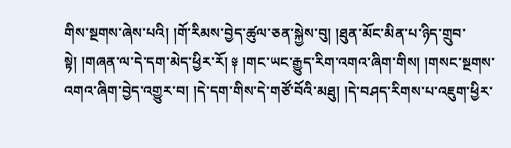གིས་སྔགས་ཞེས་པའི། །གོ་རིམས་བྱེད་ཚུལ་ཅན་སྐྱེས་བུ། །ཐུན་མོང་མིན་པ་ཉིད་གྲུབ་སྟེ། །གཞན་ལ་དེ་དག་མེད་ཕྱིར་རོ། ༈ །གང་ཡང་རྒྱུད་རིག་འགའ་ཞིག་གིས། །གསང་སྔགས་འགའ་ཞིག་བྱེད་འགྱུར་བ། །དེ་དག་གིས་དེ་གཙོ་བོའི་མཐུ། །དེ་བཤད་རིགས་པ་འཇུག་ཕྱིར་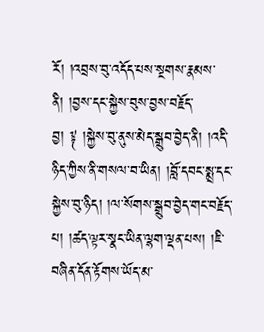རོ། །འབྲས་བུ་འདོད་པས་སྔགས་རྣམས་ནི། །བྱས་དང་སྐྱེས་བུས་བྱས་བརྗོད་བྱ། ༈ །སྐྱེས་བུ་ནུས་མེད་སྒྲུབ་བྱེད་ནི། །འདི་ཉིད་ཀྱིས་ནི་གསལ་བ་ཡིན། །བློ་དབང་སྨྲ་དང་སྐྱེས་བུ་ཉིད། །ལ་སོགས་སྒྲུབ་བྱེད་གང་བརྗོད་པ། །ཚད་ལྟར་སྣང་ཡིན་ལྷག་ལྡན་པས། །ཇི་བཞིན་དོན་རྟོགས་ཡོད་མ་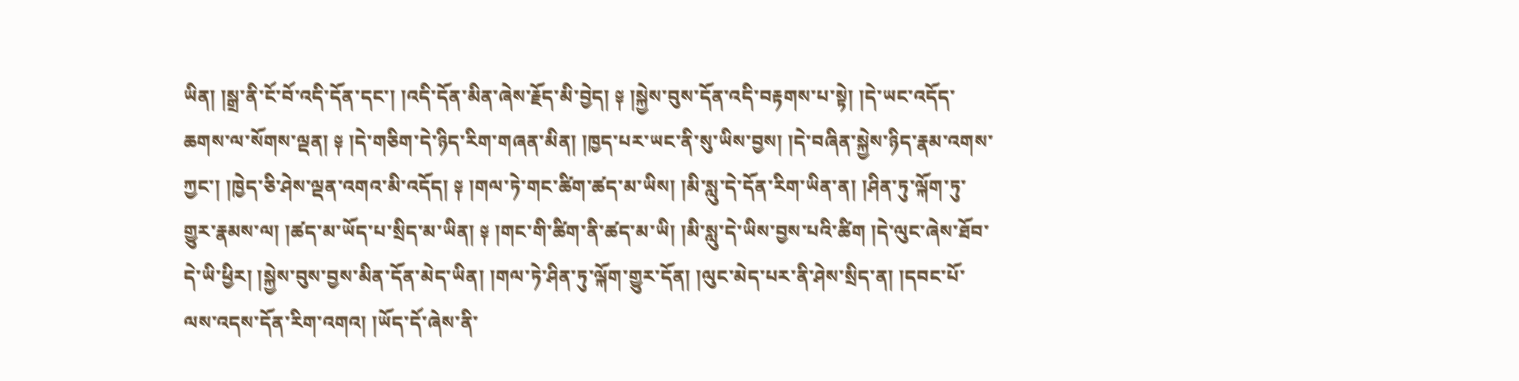ཡིན། །སྒྲ་ནི་ངོ་བོ་འདི་དོན་དང་། །འདི་དོན་མིན་ཞེས་རྗོད་མི་བྱེད། ༈ །སྐྱེས་བུས་དོན་འདི་བརྟགས་པ་སྟེ། །དེ་ཡང་འདོད་ཆགས་ལ་སོགས་ལྡན། ༈ །དེ་གཅིག་དེ་ཉིད་རིག་གཞན་མིན། །ཁྱད་པར་ཡང་ནི་སུ་ཡིས་བྱས། །དེ་བཞིན་སྐྱེས་ཉིད་རྣམ་འགས་ཀྱང་། །ཁྱེད་ཅི་ཤེས་ལྡན་འགའ་མི་འདོད། ༈ །གལ་ཏེ་གང་ཚིག་ཚད་མ་ཡིས། །མི་སླུ་དེ་དོན་རིག་ཡིན་ན། །ཤིན་ཏུ་ལྐོག་ཏུ་གྱུར་རྣམས་ལ། །ཚད་མ་ཡོད་པ་སྲིད་མ་ཡིན། ༈ །གང་གི་ཚིག་ནི་ཚད་མ་ཡི། །མི་སླུ་དེ་ཡིས་བྱས་པའི་ཚིག །དེ་ལུང་ཞེས་ཐོབ་དེ་ཡི་ཕྱིར། །སྐྱེས་བུས་བྱས་མིན་དོན་མེད་ཡིན། །གལ་ཏེ་ཤིན་ཏུ་ལྐོག་གྱུར་དོན། །ལུང་མེད་པར་ནི་ཤེས་སྲིད་ན། །དབང་པོ་ལས་འདས་དོན་རིག་འགའ། །ཡོད་དོ་ཞེས་ནི་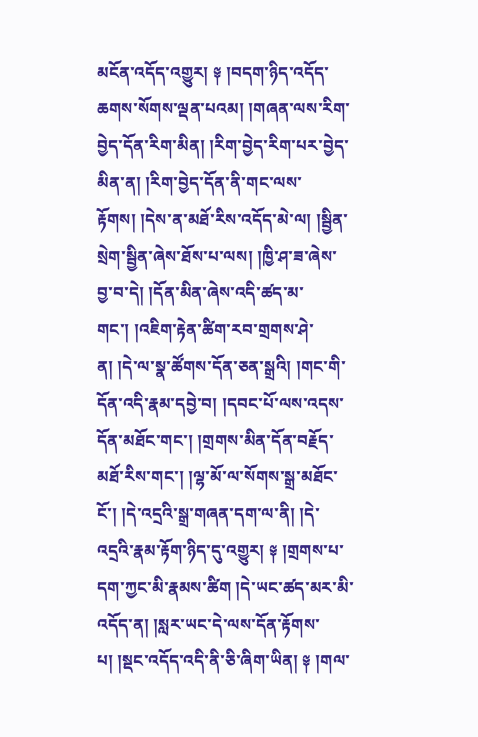མངོན་འདོད་འགྱུར། ༈ །བདག་ཉིད་འདོད་ཆགས་སོགས་ལྡན་པའམ། །གཞན་ལས་རིག་བྱེད་དོན་རིག་མིན། །རིག་བྱེད་རིག་པར་བྱེད་མིན་ན། །རིག་བྱེད་དོན་ནི་གང་ལས་རྟོགས། །དེས་ན་མཐོ་རིས་འདོད་མེ་ལ། །སྦྱིན་སྲེག་སྦྱིན་ཞེས་ཐོས་པ་ལས། །ཁྱི་ཤ་ཟ་ཞེས་བྱ་བ་དེ། །དོན་མིན་ཞེས་འདི་ཚད་མ་གང་། །འཇིག་རྟེན་ཚིག་རབ་གྲགས་ཤེ་ན། །དེ་ལ་སྣ་ཚོགས་དོན་ཅན་སྒྲའི། །གང་གི་དོན་འདི་རྣམ་དབྱེ་བ། །དབང་པོ་ལས་འདས་དོན་མཐོང་གང་། །གྲགས་མིན་དོན་བརྗོད་མཐོ་རིས་གང་། །ལྷ་མོ་ལ་སོགས་སྒྲ་མཐོང་ངོ་། །དེ་འདྲའི་སྒྲ་གཞན་དག་ལ་ནི། །དེ་འདྲའི་རྣམ་རྟོག་ཉིད་དུ་འགྱུར། ༈ །གྲགས་པ་དག་ཀྱང་མི་རྣམས་ཚིག །དེ་ཡང་ཚད་མར་མི་འདོད་ན། །སླར་ཡང་དེ་ལས་དོན་རྟོགས་པ། །སྡང་འདོད་འདི་ནི་ཅི་ཞིག་ཡིན། ༈ །གལ་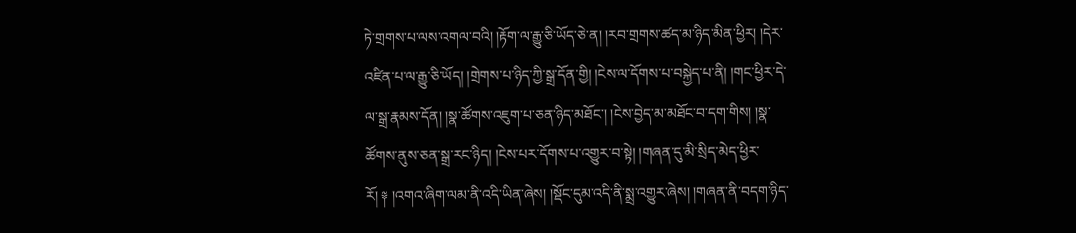ཏེ་གྲགས་པ་ལས་འགལ་བའི། །རྟོག་ལ་རྒྱུ་ཅི་ཡོད་ཅེ་ན། །རབ་གྲགས་ཚད་མ་ཉིད་མིན་ཕྱིར། །དེར་འཛིན་པ་ལ་རྒྱུ་ཅི་ཡོད། །གྲེགས་པ་ཉིད་ཀྱི་སྒྲ་དོན་གྱི། །ངེས་ལ་དོགས་པ་བསྐྱེད་པ་ནི། །གང་ཕྱིར་དེ་ལ་སྒྲ་རྣམས་དོན། །སྣ་ཚོགས་འཇུག་པ་ཅན་ཉིད་མཐོང་། །ངེས་བྱེད་མ་མཐོང་བ་དག་གིས། །སྣ་ཚོགས་ནུས་ཅན་སྒྲ་རང་ཉིད། །ངེས་པར་དོགས་པ་འགྱུར་བ་སྟེ། །གཞན་དུ་མི་སྲིད་མེད་ཕྱིར་རོ། ༈ །འགའ་ཞིག་ལམ་ནི་འདི་ཡིན་ཞེས། །སྡོང་དུམ་འདི་ནི་སྨྲ་འགྱུར་ཞེས། །གཞན་ནི་བདག་ཉིད་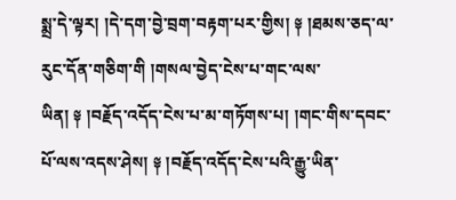སྨྲ་དེ་ལྟར། །དེ་དག་བྱེ་བྲག་བརྟག་པར་གྱིས། ༈ །ཐམས་ཅད་ལ་རུང་དོན་གཅིག་གི །གསལ་བྱེད་ངེས་པ་གང་ལས་ཡིན། ༈ །བརྗོད་འདོད་ངེས་པ་མ་གཏོགས་པ། །གང་གིས་དབང་པོ་ལས་འདས་ཤེས། ༈ །བརྗོད་འདོད་ངེས་པའི་རྒྱུ་ཡིན་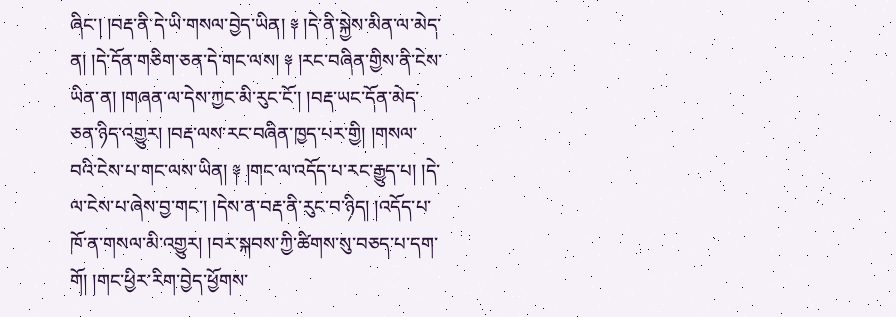ཞིང་། །བརྡ་ནི་དེ་ཡི་གསལ་བྱེད་ཡིན། ༈ །དེ་ནི་སྐྱེས་མིན་ལ་མེད་ན། །དེ་དོན་གཅིག་ཅན་དེ་གང་ལས། ༈ །རང་བཞིན་གྱིས་ནི་ངེས་ཡིན་ན། །གཞན་ལ་དེས་ཀྱང་མི་རུང་ངོ་། །བརྡ་ཡང་དོན་མེད་ཅན་ཉིད་འགྱུར། །བརྡ་ལས་རང་བཞིན་ཁྱད་པར་གྱི། །གསལ་བའི་ངེས་པ་གང་ལས་ཡིན། ༈ །གང་ལ་འདོད་པ་རང་རྒྱུད་པ། །དེ་ལ་ངེས་པ་ཞེས་བྱ་གང་། །དེས་ན་བརྡ་ནི་རུང་བ་ཉིད། །འདོད་པ་ཁོ་ན་གསལ་མི་འགྱུར། །བར་སྐབས་ཀྱི་ཚིགས་སུ་བཅད་པ་དག་གོ། །གང་ཕྱིར་རིག་བྱེད་ཕྱོགས་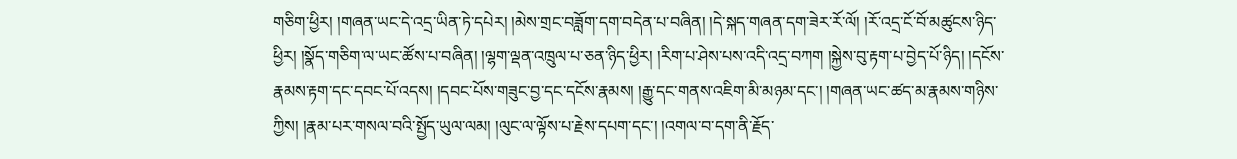གཅིག་ཕྱིར། །གཞན་ཡང་དེ་འདྲ་ཡིན་ཏེ་དཔེར། །མེས་གྲང་བཟློག་དག་བདེན་པ་བཞིན། །དེ་སྐད་གཞན་དག་ཟེར་རོ་ལོ། །རོ་འདྲ་ངོ་བོ་མཚུངས་ཉིད་ཕྱིར། །སྣོད་གཅིག་ལ་ཡང་ཚོས་པ་བཞིན། །ལྷག་ལྡན་འཁྲུལ་པ་ཅན་ཉིད་ཕྱིར། །རིག་པ་ཤེས་པས་འདི་འདྲ་བཀག །སྐྱེས་བུ་རྟག་པ་བྱེད་པོ་ཉིད། །དངོས་རྣམས་རྟག་དང་དབང་པོ་འདས། །དབང་པོས་གཟུང་བྱ་དང་དངོས་རྣམས། །རྒྱུ་དང་གནས་འཇིག་མི་མཉམ་དང་། །གཞན་ཡང་ཚད་མ་རྣམས་གཉིས་ཀྱིས། །རྣམ་པར་གསལ་བའི་སྤྱོད་ཡུལ་ལམ། །ལུང་ལ་ལྟོས་པ་རྗེས་དཔག་དང་། །འགལ་བ་དག་ནི་རྗོད་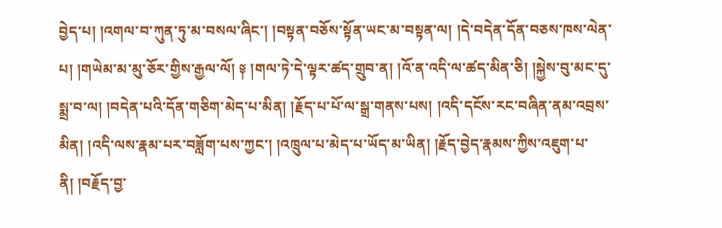བྱེད་པ། །འགལ་བ་ཀུན་ཏུ་མ་བསལ་ཞིང་། །བསྟན་བཅོས་སྟོན་ཡང་མ་བསྟན་ལ། །དེ་བདེན་དོན་བཅས་ཁས་ལེན་པ། །གཡེམ་མ་མུ་ཅོར་གྱིས་རྒྱལ་ལོ། ༈ །གལ་ཏེ་དེ་ལྟར་ཚད་གྲུབ་ན། །འོ་ན་འདི་ལ་ཚད་མིན་ཅི། །སྐྱེས་བུ་མང་དུ་སྨྲ་བ་ལ། །བདེན་པའི་དོན་གཅིག་མེད་པ་མིན། །རྗོད་པ་པོ་ལ་སྒྲ་གནས་པས། །འདི་དངོས་རང་བཞིན་ནམ་འབྲས་མིན། །འདི་ལས་རྣམ་པར་བཟློག་པས་ཀྱང་། །འཁྲུལ་པ་མེད་པ་ཡོད་མ་ཡིན། །རྗོད་བྱེད་རྣམས་ཀྱིས་འཇུག་པ་ནི། །བརྗོད་བྱ་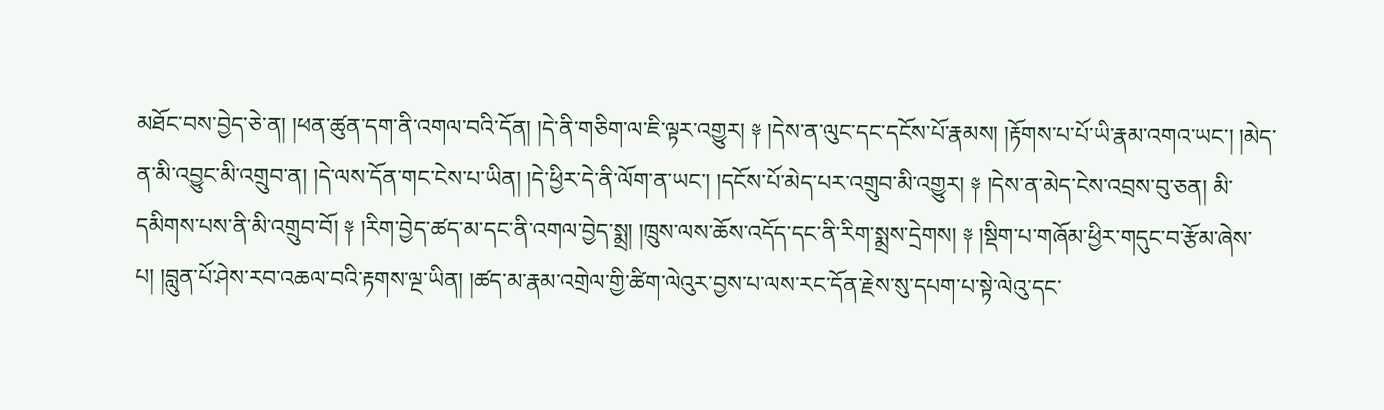མཐོང་བས་བྱེད་ཅེ་ན། །ཕན་ཚུན་དག་ནི་འགལ་བའི་དོན། །དེ་ནི་གཅིག་ལ་ཇི་ལྟར་འགྱུར། ༈ །དེས་ན་ལུང་དང་དངོས་པོ་རྣམས། །རྟོགས་པ་པོ་ཡི་རྣམ་འགའ་ཡང་། །མེད་ན་མི་འབྱུང་མི་འགྲུབ་ན། །དེ་ལས་དོན་གང་ངེས་པ་ཡིན། །དེ་ཕྱིར་དེ་ནི་ལོག་ན་ཡང་། །དངོས་པོ་མེད་པར་འགྲུབ་མི་འགྱུར། ༈ །དེས་ན་མེད་ངེས་འབྲས་བུ་ཅན། མི་དམིགས་པས་ནི་མི་འགྲུབ་བོ། ༈ །རིག་བྱེད་ཚད་མ་དང་ནི་འགལ་བྱེད་སྨྲ། །ཁྲུས་ལས་ཆོས་འདོད་དང་ནི་རིག་སྨྲས་དྲེགས། ༈ །སྡིག་པ་གཞོམ་ཕྱིར་གདུང་བ་རྩོམ་ཞེས་པ། །བླུན་པོ་ཤེས་རབ་འཆལ་བའི་རྟགས་ལྔ་ཡིན། །ཚད་མ་རྣམ་འགྲེལ་གྱི་ཚིག་ལེའུར་བྱས་པ་ལས་རང་དོན་རྗེས་སུ་དཔག་པ་སྟེ་ལེའུ་དང་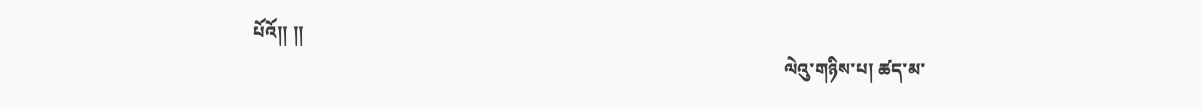པོའོ།། །།
                                                                                                                        ལེའུ་གཉིས་པ། ཚད་མ་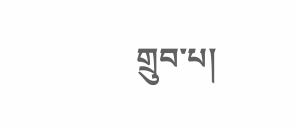གྲུབ་པ།